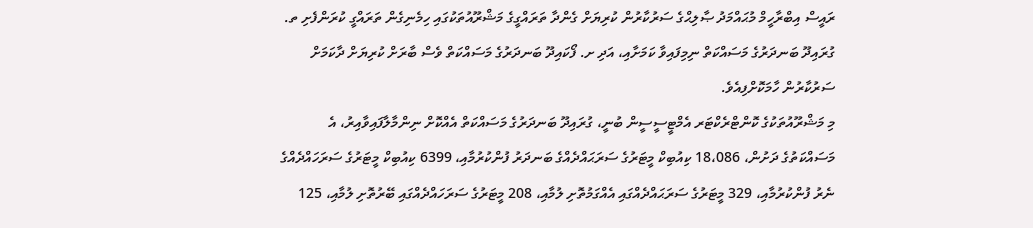ރައީސް އިބްރާހީމް މުޙައްމަދު ޞާލިޙްގެ ސަރުކާރުން ކުރިޔަށް ގެންދާ ތަރައްގީގެ މަޝްރޫއުތަކުގައި ހިމެނިގެން ތަރައްގީ ކުރަންފެށި ތ. ގުރައިދޫ ބަނދަރުގެ މަސައްކަތް ނިމިފައިވާ ކަމަށާއި، އަދި ށ. ފޯކައިދޫ ބަނދަރުގެ މަސައްކަތް ވެސް ބާރަށް ކުރިޔަށް ދާކަމަށް ސަރުކާރުން ހާމަކޮށްފިއެވެ.
މި މަޝްރޫއުތަކުގެ ކޮންޓްރެކްޓަރ އެމްޓީސީސީން ބުނީ، ގުރައިދޫ ބަނދަރުގެ މަސައްކަތް އެއްކޮށް ނިންމާލާފައިވާއިރު، އެ މަސައްކަތުގެ ދަށުން، 18،086 ކިއުބިކް މީޓަރުގެ ސަރަޙައްދެއްގެ ބަނދަރު ފުންކުރުމާއި، 6399 ކިއުބިކް މީޓަރުގެ ސަރަހައްދެއްގެ ނެރު ފުންކުރުމާއި، 329 މީޓަރުގެ ސަރަޙައްދެއްގައި އެއްގަމުތޮށި ލުމާއި، 208 މީޓަރުގެ ސަރަހައްދެއްގައި ބޭރުތޮށި ލުމާއި، 125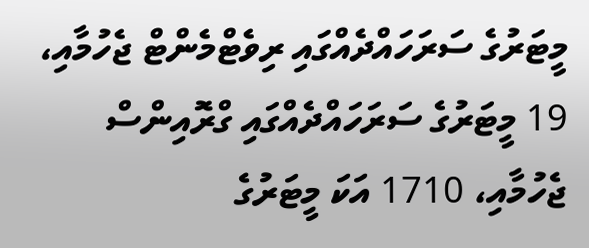މީޓަރުގެ ސަރަހައްދެއްގައި ރިވެޓްމެންޓް ޖެހުމާއި، 19 މީޓަރުގެ ސަރަހައްދެއްގައި ގްރޮއިންސް ޖެހުމާއި، 1710 އަކަ މީޓަރުގެ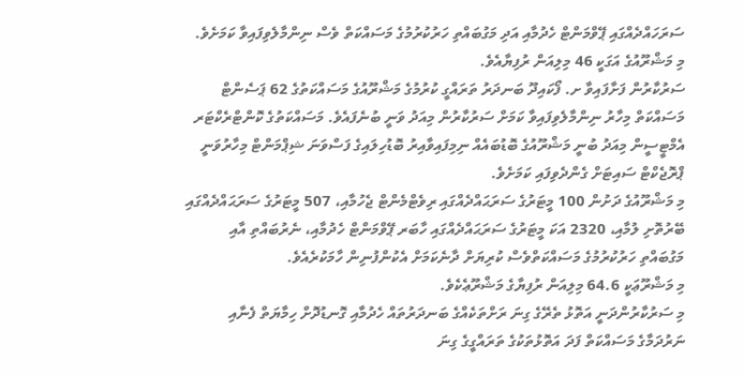ސަރަހައްދެއްގައި ޕޭވްމަންޓް ހެދުމާއި އަދި މަގުބައްތި ހަރުކުރުމުގެ މަސައްކަތް ވެސް ނިންމާލެވިފައިވާ ކަމަށެވެ.
މި މަޝްރޫއުގެ އަގަކީ 46 މިލިއަން ރުފިޔާއެވެ.
ސަރުކާރުން ފަށާފައިވާ ށ. ފޯކައިދޫ ބަނދަރު ތަރައްގީ ކުރުމުގެ މަޝްރޫއުގެ މަސައްކަތުގެ 62 ޕަސެންޓް މަސައްކަތް މިހާރު ނިންމާލެވިފައިވާ ކަމަށް ސަރުކާރުން މިއަދު ވަނީ ބުނެފައެވެ. މަސައްކަތުގެ ކޮންޓްރެކްޓަރ އެމްޓީސީން މިއަދު ބުނީ މަޝްރޫއުގެ ބޮޑުބައެއް ނިމިފައިވާއިރު ބޮޑުހިލައިގެ ފަސްވަނަ ޝިޕްމަންޓް މިހާރުވަނީ ޕްރޮޖެކްޓް ސައިޓަށް ގެންދެވިފައި ކަމަށެވެ.
މި މަޝްރޫއުގެ ދަށުން 100 މީޓަރުގެ ސަރަޙައްދެއްގައި ރިވެޓްމެންޓް ޖެހުމާއި، 507 މީޓަރުގެ ސަރަޙައްދެއްގައި ބޭރުތޮށި ލުމާއި، 2320 އަކަ މީޓަރުގެ ސަރަޙައްދެއްގައި ހާބަރ ޕޭވްމަންޓް ހެދުމާއި، ނެރުބައްތި އާއި މަގުބައްތި ހަރުކުރުމުގެ މަސައްކަތްވެސް ކުރިޔަށް ދާނެކަމަށް އެކުންފުނިން ހާމަކުރެއެވެ.
މި މަޝްރޫޢަކީ 64.6 މިލިއަން ރުފިޔާގެ މަޝްރޫޢެކެވެ.
މި ސަރުކާރުންދަނީ އަތޮޅު ތެރޭގެ ގިނަ ރަށްތަކެއްގެ ބަނދަރުތައް ހެދުމާއި ގޮނޑުދޮށް ހިމާޔަތް ފެނާއި ނަރުދަމާގެ މަސައްކަތް ފަދަ އަތޮޅުތަކުގެ ތަރައްގީގެ ގިނަ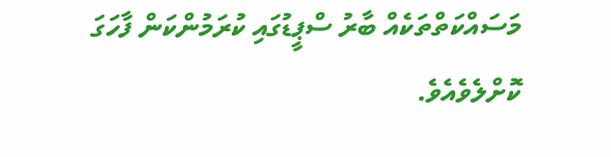މަސައްކަތްތަކެއް ބާރު ސްޕީޑުގައި ކުރަމުންކަން ފާހަގަ ކޮށްލެވެއެވެ.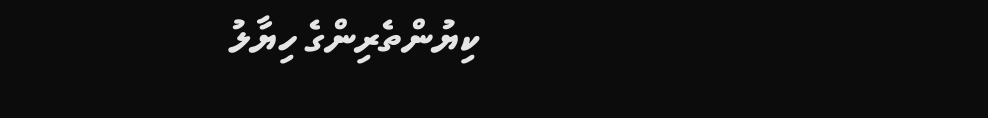ކިޔުންތެރިންގެ ހިޔާލު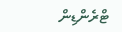ޓްރެންޑިން